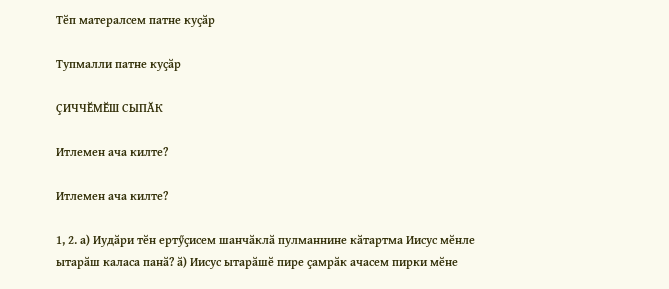Тӗп матералсем патне куҫӑр

Тупмалли патне куҫӑр

ҪИЧЧӖМӖШ СЫПӐК

Итлемен ача килте?

Итлемен ача килте?

1, 2. а) Иудӑри тӗн ертӳҫисем шанчӑклӑ пулманнине кӑтартма Иисус мӗнле ытарӑш каласа панӑ? ӑ) Иисус ытарӑшӗ пире ҫамрӑк ачасем пирки мӗне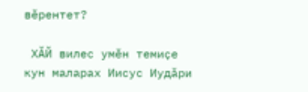вӗрентет?

 ХӐЙ вилес умӗн темиҫе кун маларах Иисус Иудӑри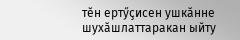тӗн ертӳҫисен ушкӑнне шухӑшлаттаракан ыйту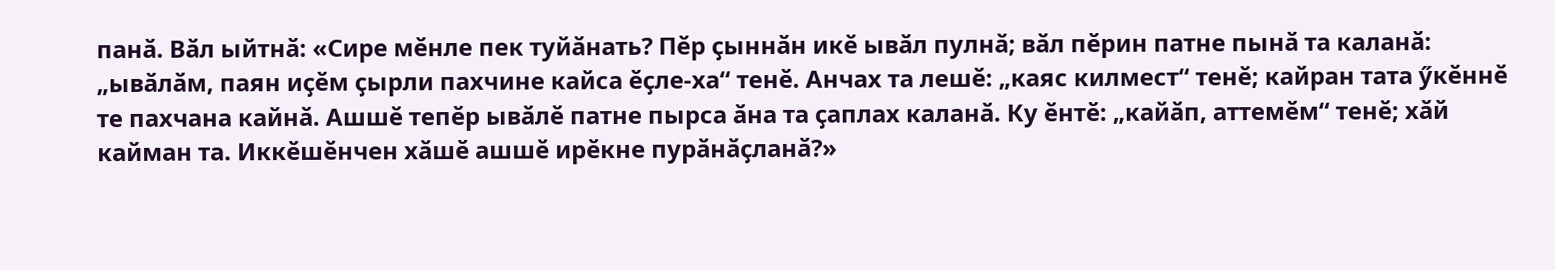панӑ. Вӑл ыйтнӑ: «Сире мӗнле пек туйӑнать? Пӗр ҫыннӑн икӗ ывӑл пулнӑ; вӑл пӗрин патне пынӑ та каланӑ: „ывӑлӑм, паян иҫӗм ҫырли пахчине кайса ӗҫле-ха“ тенӗ. Анчах та лешӗ: „каяс килмест“ тенӗ; кайран тата ӳкӗннӗ те пахчана кайнӑ. Ашшӗ тепӗр ывӑлӗ патне пырса ӑна та ҫаплах каланӑ. Ку ӗнтӗ: „кайӑп, аттемӗм“ тенӗ; хӑй кайман та. Иккӗшӗнчен хӑшӗ ашшӗ ирӗкне пурӑнӑҫланӑ?»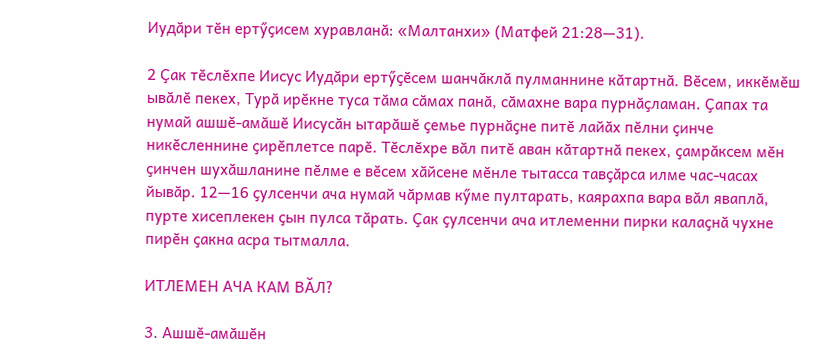Иудӑри тӗн ертӳҫисем хуравланӑ: «Малтанхи» (Матфей 21:28—31).

2 Ҫак тӗслӗхпе Иисус Иудӑри ертӳҫӗсем шанчӑклӑ пулманнине кӑтартнӑ. Вӗсем, иккӗмӗш ывӑлӗ пекех, Турӑ ирӗкне туса тӑма сӑмах панӑ, сӑмахне вара пурнӑҫламан. Ҫапах та нумай ашшӗ-амӑшӗ Иисусӑн ытарӑшӗ ҫемье пурнӑҫне питӗ лайӑх пӗлни ҫинче никӗсленнине ҫирӗплетсе парӗ. Тӗслӗхре вӑл питӗ аван кӑтартнӑ пекех, ҫамрӑксем мӗн ҫинчен шухӑшланине пӗлме е вӗсем хӑйсене мӗнле тытасса тавҫӑрса илме час-часах йывӑр. 12—16 ҫулсенчи ача нумай чӑрмав кӳме пултарать, каярахпа вара вӑл яваплӑ, пурте хисеплекен ҫын пулса тӑрать. Ҫак ҫулсенчи ача итлеменни пирки калаҫнӑ чухне пирӗн ҫакна асра тытмалла.

ИТЛЕМЕН АЧА КАМ ВӐЛ?

3. Ашшӗ-амӑшӗн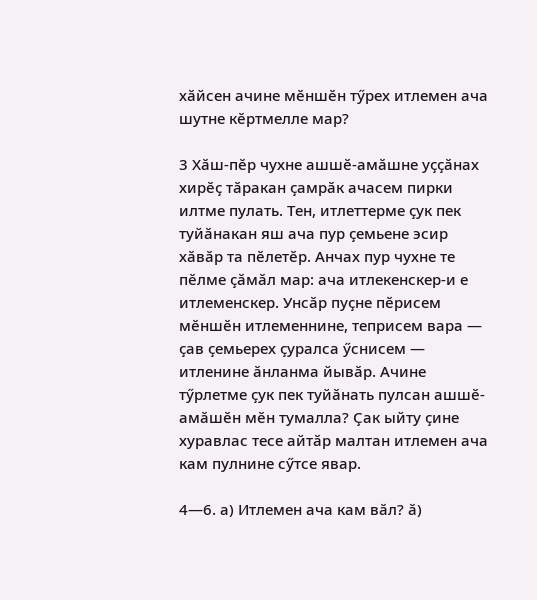хӑйсен ачине мӗншӗн тӳрех итлемен ача шутне кӗртмелле мар?

3 Хӑш-пӗр чухне ашшӗ-амӑшне уҫҫӑнах хирӗҫ тӑракан ҫамрӑк ачасем пирки илтме пулать. Тен, итлеттерме ҫук пек туйӑнакан яш ача пур ҫемьене эсир хӑвӑр та пӗлетӗр. Анчах пур чухне те пӗлме ҫӑмӑл мар: ача итлекенскер-и е итлеменскер. Унсӑр пуҫне пӗрисем мӗншӗн итлеменнине, теприсем вара — ҫав ҫемьерех ҫуралса ӳснисем — итленине ӑнланма йывӑр. Ачине тӳрлетме ҫук пек туйӑнать пулсан ашшӗ-амӑшӗн мӗн тумалла? Ҫак ыйту ҫине хуравлас тесе айтӑр малтан итлемен ача кам пулнине сӳтсе явар.

4—6. а) Итлемен ача кам вӑл? ӑ)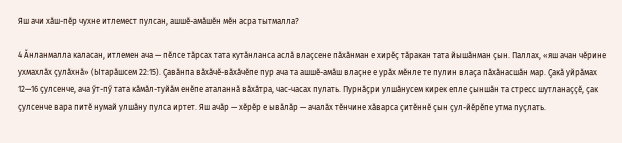Яш ачи хӑш-пӗр чухне итлемест пулсан, ашшӗ-амӑшӗн мӗн асра тытмалла?

4 Ӑнланмалла каласан, итлемен ача — пӗлсе тӑрсах тата кутӑнланса аслӑ влаҫсене пӑхӑнман е хирӗҫ тӑракан тата йышӑнман ҫын. Паллах, «яш ачан чӗрине ухмахлӑх ҫулӑхнӑ» (Ытарӑшсем 22:15). Ҫавӑнпа вӑхӑчӗ-вӑхӑчӗпе пур ача та ашшӗ-амӑш влаҫне е урӑх мӗнле те пулин влаҫа пӑхӑнасшӑн мар. Ҫакӑ уйрӑмах 12—16 ҫулсенче, ача ӳт-пӳ тата кӑмӑл-туйӑм енӗпе аталаннӑ вӑхӑтра, час-часах пулать. Пурнӑҫри улшӑнусем кирек епле ҫыншӑн та стресс шутланаҫҫӗ, ҫак ҫулсенче вара питӗ нумай улшӑну пулса иртет. Яш ачӑр — хӗрӗр е ывӑлӑр — ачалӑх тӗнчине хӑварса ҫитӗннӗ ҫын ҫул-йӗрӗпе утма пуҫлать.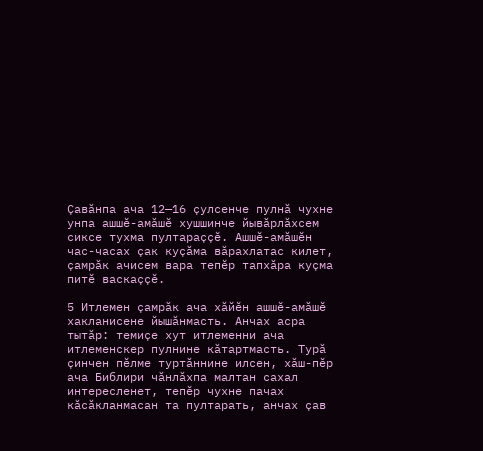Ҫавӑнпа ача 12—16 ҫулсенче пулнӑ чухне унпа ашшӗ-амӑшӗ хушшинче йывӑрлӑхсем сиксе тухма пултараҫҫӗ. Ашшӗ-амӑшӗн час-часах ҫак куҫӑма вӑрахлатас килет, ҫамрӑк ачисем вара тепӗр тапхӑра куҫма питӗ васкаҫҫӗ.

5 Итлемен ҫамрӑк ача хӑйӗн ашшӗ-амӑшӗ хакланисене йышӑнмасть. Анчах асра тытӑр: темиҫе хут итлеменни ача итлеменскер пулнине кӑтартмасть. Турӑ ҫинчен пӗлме туртӑннине илсен, хӑш-пӗр ача Библири чӑнлӑхпа малтан сахал интересленет, тепӗр чухне пачах кӑсӑкланмасан та пултарать, анчах ҫав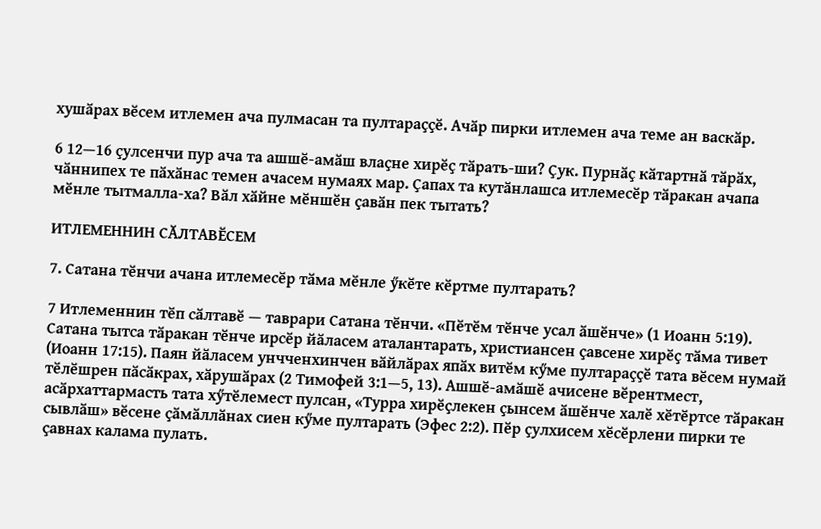хушӑрах вӗсем итлемен ача пулмасан та пултараҫҫӗ. Ачӑр пирки итлемен ача теме ан васкӑр.

6 12—16 ҫулсенчи пур ача та ашшӗ-амӑш влаҫне хирӗҫ тӑрать-ши? Ҫук. Пурнӑҫ кӑтартнӑ тӑрӑх, чӑннипех те пӑхӑнас темен ачасем нумаях мар. Ҫапах та кутӑнлашса итлемесӗр тӑракан ачапа мӗнле тытмалла-ха? Вӑл хӑйне мӗншӗн ҫавӑн пек тытать?

ИТЛЕМЕННИН СӐЛТАВӖСЕМ

7. Сатана тӗнчи ачана итлемесӗр тӑма мӗнле ӳкӗте кӗртме пултарать?

7 Итлеменнин тӗп сӑлтавӗ — таврари Сатана тӗнчи. «Пӗтӗм тӗнче усал ӑшӗнче» (1 Иоанн 5:19). Сатана тытса тӑракан тӗнче ирсӗр йӑласем аталантарать, христиансен ҫавсене хирӗҫ тӑма тивет (Иоанн 17:15). Паян йӑласем унчченхинчен вӑйлӑрах япӑх витӗм кӳме пултараҫҫӗ тата вӗсем нумай тӗлӗшрен пӑсӑкрах, хӑрушӑрах (2 Тимофей 3:1—5, 13). Ашшӗ-амӑшӗ ачисене вӗрентмест, асӑрхаттармасть тата хӳтӗлемест пулсан, «Турра хирӗҫлекен ҫынсем ӑшӗнче халӗ хӗтӗртсе тӑракан сывлӑш» вӗсене ҫӑмӑллӑнах сиен кӳме пултарать (Эфес 2:2). Пӗр ҫулхисем хӗсӗрлени пирки те ҫавнах калама пулать.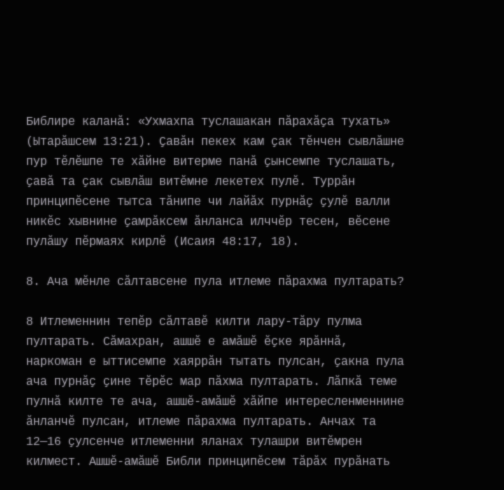Библире каланӑ: «Ухмахпа туслашакан пӑрахӑҫа тухать» (Ытарӑшсем 13:21). Ҫавӑн пекех кам ҫак тӗнчен сывлӑшне пур тӗлӗшпе те хӑйне витерме панӑ ҫынсемпе туслашать, ҫавӑ та ҫак сывлӑш витӗмне лекетех пулӗ. Туррӑн принципӗсене тытса тӑнипе чи лайӑх пурнӑҫ ҫулӗ валли никӗс хывнине ҫамрӑксем ӑнланса илччӗр тесен, вӗсене пулӑшу пӗрмаях кирлӗ (Исаия 48:17, 18).

8. Ача мӗнле сӑлтавсене пула итлеме пӑрахма пултарать?

8 Итлеменнин тепӗр сӑлтавӗ килти лару-тӑру пулма пултарать. Сӑмахран, ашшӗ е амӑшӗ ӗҫке ярӑннӑ, наркоман е ыттисемпе хаяррӑн тытать пулсан, ҫакна пула ача пурнӑҫ ҫине тӗрӗс мар пӑхма пултарать. Лӑпкӑ теме пулнӑ килте те ача, ашшӗ-амӑшӗ хӑйпе интересленменнине ӑнланчӗ пулсан, итлеме пӑрахма пултарать. Анчах та 12—16 ҫулсенче итлеменни яланах тулашри витӗмрен килмест. Ашшӗ-амӑшӗ Библи принципӗсем тӑрӑх пурӑнать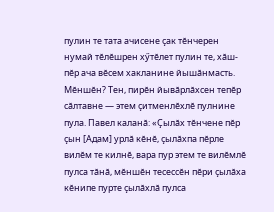пулин те тата ачисене ҫак тӗнчерен нумай тӗлӗшрен хӳтӗлет пулин те, хӑш-пӗр ача вӗсем хакланине йышӑнмасть. Мӗншӗн? Тен, пирӗн йывӑрлӑхсен тепӗр сӑлтавне — этем ҫитменлӗхлӗ пулнине пула. Павел каланӑ: «Ҫылӑх тӗнчене пӗр ҫын [Адам] урлӑ кӗнӗ, ҫылӑхпа пӗрле вилӗм те килнӗ, вара пур этем те вилӗмлӗ пулса тӑнӑ, мӗншӗн тесессӗн пӗри ҫылӑха кӗнипе пурте ҫылӑхлӑ пулса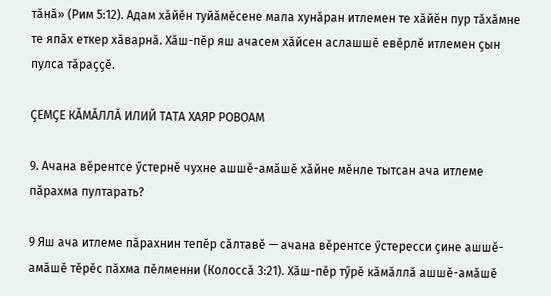тӑнӑ» (Рим 5:12). Адам хӑйӗн туйӑмӗсене мала хунӑран итлемен те хӑйӗн пур тӑхӑмне те япӑх еткер хӑварнӑ. Хӑш-пӗр яш ачасем хӑйсен аслашшӗ евӗрлӗ итлемен ҫын пулса тӑраҫҫӗ.

ҪЕМҪЕ КӐМӐЛЛӐ ИЛИЙ ТАТА ХАЯР РОВОАМ

9. Ачана вӗрентсе ӳстернӗ чухне ашшӗ-амӑшӗ хӑйне мӗнле тытсан ача итлеме пӑрахма пултарать?

9 Яш ача итлеме пӑрахнин тепӗр сӑлтавӗ — ачана вӗрентсе ӳстересси ҫине ашшӗ-амӑшӗ тӗрӗс пӑхма пӗлменни (Колоссӑ 3:21). Хӑш-пӗр тӳрӗ кӑмӑллӑ ашшӗ-амӑшӗ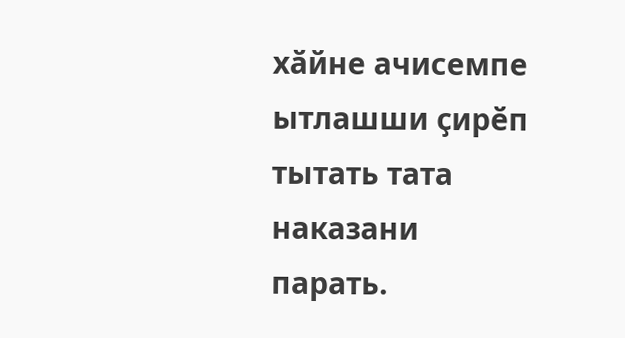хӑйне ачисемпе ытлашши ҫирӗп тытать тата наказани парать.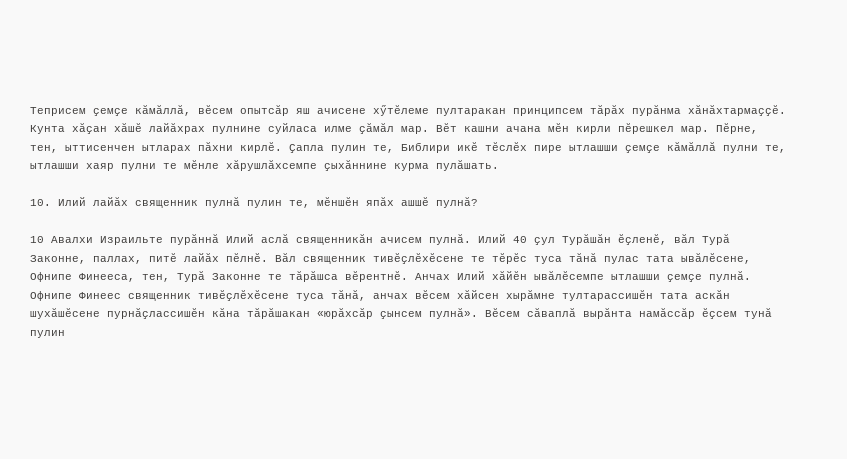Теприсем ҫемҫе кӑмӑллӑ, вӗсем опытсӑр яш ачисене хӳтӗлеме пултаракан принципсем тӑрӑх пурӑнма хӑнӑхтармаҫҫӗ. Кунта хӑҫан хӑшӗ лайӑхрах пулнине суйласа илме ҫӑмӑл мар. Вӗт кашни ачана мӗн кирли пӗрешкел мар. Пӗрне, тен, ыттисенчен ытларах пӑхни кирлӗ. Ҫапла пулин те, Библири икӗ тӗслӗх пире ытлашши ҫемҫе кӑмӑллӑ пулни те, ытлашши хаяр пулни те мӗнле хӑрушлӑхсемпе ҫыхӑннине курма пулӑшать.

10. Илий лайӑх священник пулнӑ пулин те, мӗншӗн япӑх ашшӗ пулнӑ?

10 Авалхи Израильте пурӑннӑ Илий аслӑ священникӑн ачисем пулнӑ. Илий 40 ҫул Турӑшӑн ӗҫленӗ, вӑл Турӑ Законне, паллах, питӗ лайӑх пӗлнӗ. Вӑл священник тивӗҫлӗхӗсене те тӗрӗс туса тӑнӑ пулас тата ывӑлӗсене, Офнипе Финееса, тен, Турӑ Законне те тӑрӑшса вӗрентнӗ. Анчах Илий хӑйӗн ывӑлӗсемпе ытлашши ҫемҫе пулнӑ. Офнипе Финеес священник тивӗҫлӗхӗсене туса тӑнӑ, анчах вӗсем хӑйсен хырӑмне тултарассишӗн тата аскӑн шухӑшӗсене пурнӑҫлассишӗн кӑна тӑрӑшакан «юрӑхсӑр ҫынсем пулнӑ». Вӗсем сӑваплӑ вырӑнта намӑссӑр ӗҫсем тунӑ пулин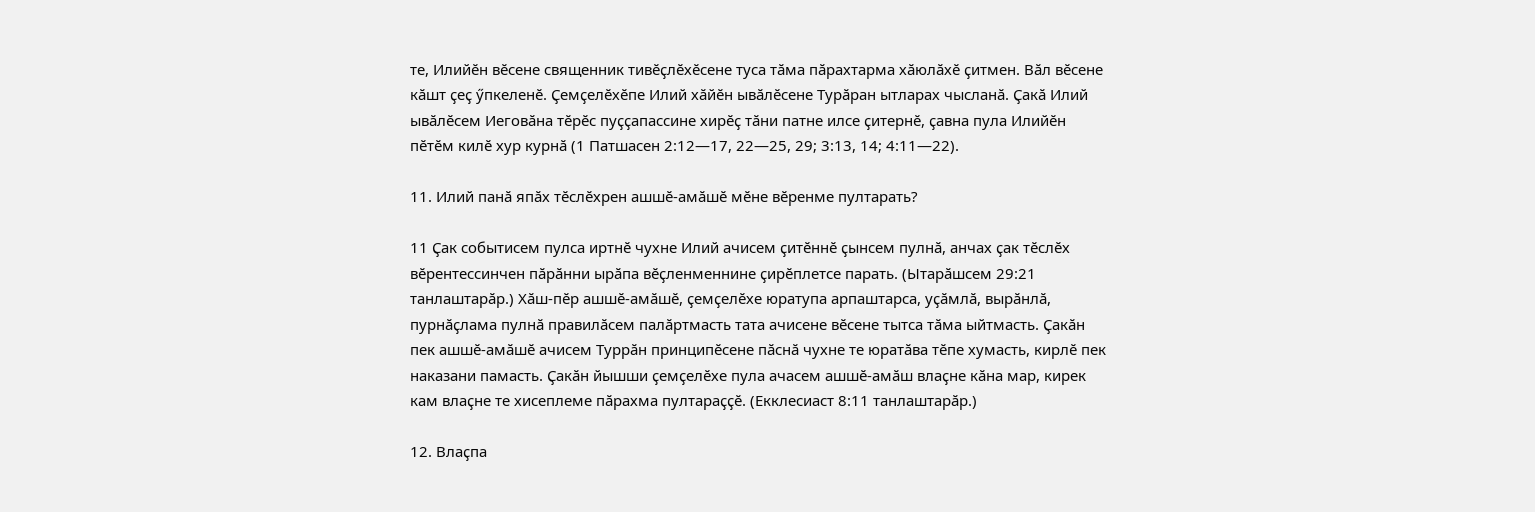те, Илийӗн вӗсене священник тивӗҫлӗхӗсене туса тӑма пӑрахтарма хӑюлӑхӗ ҫитмен. Вӑл вӗсене кӑшт ҫеҫ ӳпкеленӗ. Ҫемҫелӗхӗпе Илий хӑйӗн ывӑлӗсене Турӑран ытларах чысланӑ. Ҫакӑ Илий ывӑлӗсем Иеговӑна тӗрӗс пуҫҫапассине хирӗҫ тӑни патне илсе ҫитернӗ, ҫавна пула Илийӗн пӗтӗм килӗ хур курнӑ (1 Патшасен 2:12—17, 22—25, 29; 3:13, 14; 4:11—22).

11. Илий панӑ япӑх тӗслӗхрен ашшӗ-амӑшӗ мӗне вӗренме пултарать?

11 Ҫак событисем пулса иртнӗ чухне Илий ачисем ҫитӗннӗ ҫынсем пулнӑ, анчах ҫак тӗслӗх вӗрентессинчен пӑрӑнни ырӑпа вӗҫленменнине ҫирӗплетсе парать. (Ытарӑшсем 29:21 танлаштарӑр.) Хӑш-пӗр ашшӗ-амӑшӗ, ҫемҫелӗхе юратупа арпаштарса, уҫӑмлӑ, вырӑнлӑ, пурнӑҫлама пулнӑ правилӑсем палӑртмасть тата ачисене вӗсене тытса тӑма ыйтмасть. Ҫакӑн пек ашшӗ-амӑшӗ ачисем Туррӑн принципӗсене пӑснӑ чухне те юратӑва тӗпе хумасть, кирлӗ пек наказани памасть. Ҫакӑн йышши ҫемҫелӗхе пула ачасем ашшӗ-амӑш влаҫне кӑна мар, кирек кам влаҫне те хисеплеме пӑрахма пултараҫҫӗ. (Екклесиаст 8:11 танлаштарӑр.)

12. Влаҫпа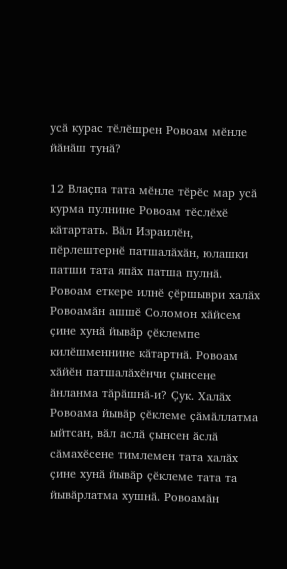усӑ курас тӗлӗшрен Ровоам мӗнле йӑнӑш тунӑ?

12 Влаҫпа тата мӗнле тӗрӗс мар усӑ курма пулнине Ровоам тӗслӗхӗ кӑтартать. Вӑл Израилӗн, пӗрлештернӗ патшалӑхӑн, юлашки патши тата япӑх патша пулнӑ. Ровоам еткере илнӗ ҫӗршыври халӑх Ровоамӑн ашшӗ Соломон хӑйсем ҫине хунӑ йывӑр ҫӗклемпе килӗшменнине кӑтартнӑ. Ровоам хӑйӗн патшалӑхӗнчи ҫынсене ӑнланма тӑрӑшнӑ-и? Ҫук. Халӑх Ровоама йывӑр ҫӗклеме ҫӑмӑллатма ыйтсан, вӑл аслӑ ҫынсен ӑслӑ сӑмахӗсене тимлемен тата халӑх ҫине хунӑ йывӑр ҫӗклеме тата та йывӑрлатма хушнӑ. Ровоамӑн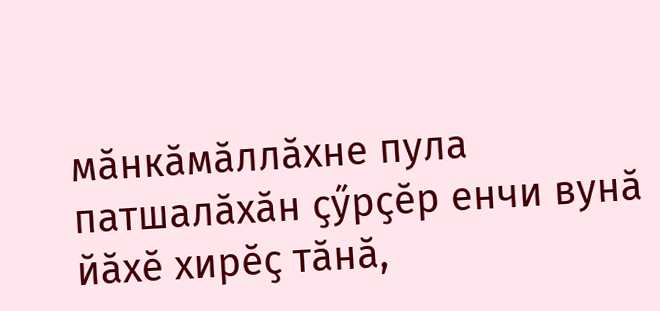мӑнкӑмӑллӑхне пула патшалӑхӑн ҫӳрҫӗр енчи вунӑ йӑхӗ хирӗҫ тӑнӑ,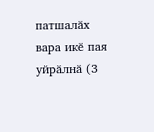патшалӑх вара икӗ пая уйрӑлнӑ (3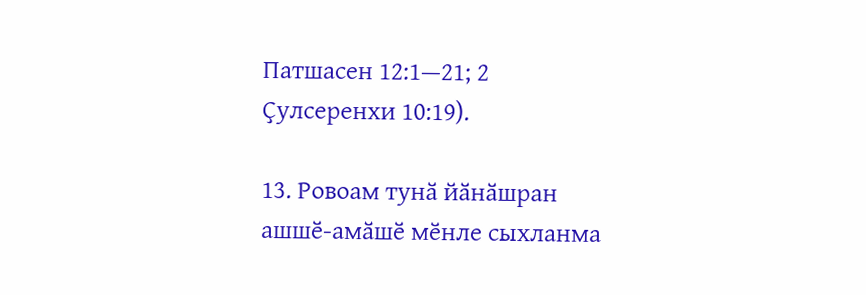Патшасен 12:1—21; 2 Ҫулсеренхи 10:19).

13. Ровоам тунӑ йӑнӑшран ашшӗ-амӑшӗ мӗнле сыхланма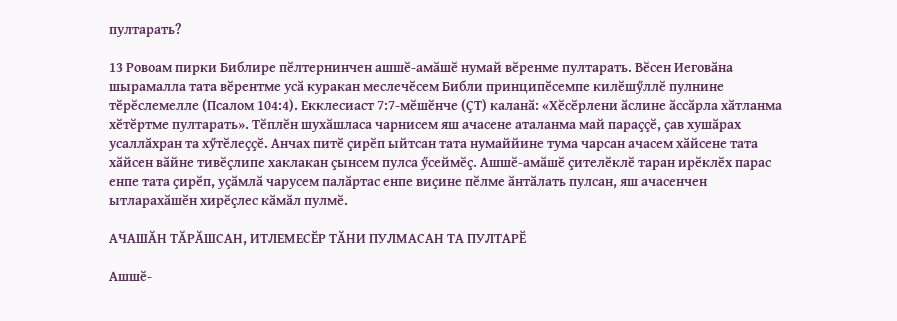пултарать?

13 Ровоам пирки Библире пӗлтернинчен ашшӗ-амӑшӗ нумай вӗренме пултарать. Вӗсен Иеговӑна шырамалла тата вӗрентме усӑ куракан меслечӗсем Библи принципӗсемпе килӗшӳллӗ пулнине тӗрӗслемелле (Псалом 104:4). Екклесиаст 7:7-мӗшӗнче (ҪТ) каланӑ: «Хӗсӗрлени ӑслине ӑссӑрла хӑтланма хӗтӗртме пултарать». Тӗплӗн шухӑшласа чарнисем яш ачасене аталанма май параҫҫӗ, ҫав хушӑрах усаллӑхран та хӳтӗлеҫҫӗ. Анчах питӗ ҫирӗп ыйтсан тата нумаййине тума чарсан ачасем хӑйсене тата хӑйсен вӑйне тивӗҫлипе хаклакан ҫынсем пулса ӳсеймӗҫ. Ашшӗ-амӑшӗ ҫителӗклӗ таран ирӗклӗх парас енпе тата ҫирӗп, уҫӑмлӑ чарусем палӑртас енпе виҫине пӗлме ӑнтӑлать пулсан, яш ачасенчен ытларахӑшӗн хирӗҫлес кӑмӑл пулмӗ.

АЧАШӐН ТӐРӐШСАН, ИТЛЕМЕСӖР ТӐНИ ПУЛМАСАН ТА ПУЛТАРӖ

Ашшӗ-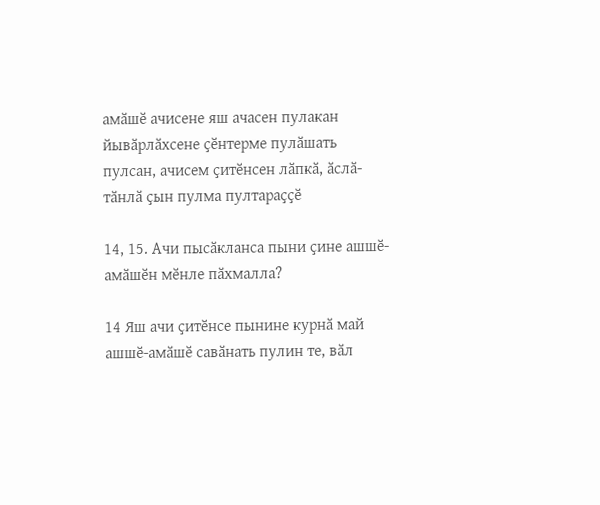амӑшӗ ачисене яш ачасен пулакан йывӑрлӑхсене ҫӗнтерме пулӑшать пулсан, ачисем ҫитӗнсен лӑпкӑ, ӑслӑ-тӑнлӑ ҫын пулма пултараҫҫӗ

14, 15. Ачи пысӑкланса пыни ҫине ашшӗ-амӑшӗн мӗнле пӑхмалла?

14 Яш ачи ҫитӗнсе пынине курнӑ май ашшӗ-амӑшӗ савӑнать пулин те, вӑл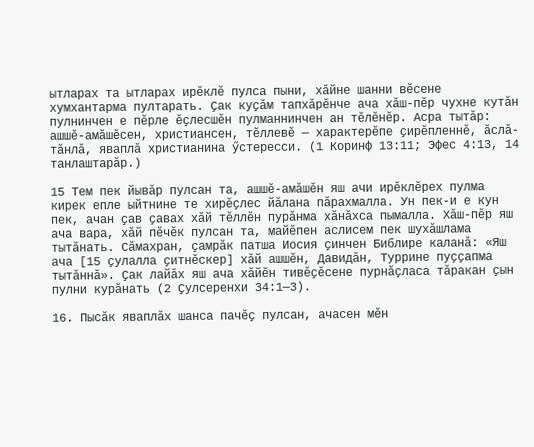ытларах та ытларах ирӗклӗ пулса пыни, хӑйне шанни вӗсене хумхантарма пултарать. Ҫак куҫӑм тапхӑрӗнче ача хӑш-пӗр чухне кутӑн пулнинчен е пӗрле ӗҫлесшӗн пулманнинчен ан тӗлӗнӗр. Асра тытӑр: ашшӗ-амӑшӗсен, христиансен, тӗллевӗ — характерӗпе ҫирӗпленнӗ, ӑслӑ-тӑнлӑ, яваплӑ христианина ӳстересси. (1 Коринф 13:11; Эфес 4:13, 14 танлаштарӑр.)

15 Тем пек йывӑр пулсан та, ашшӗ-амӑшӗн яш ачи ирӗклӗрех пулма кирек епле ыйтнине те хирӗҫлес йӑлана пӑрахмалла. Ун пек-и е кун пек, ачан ҫав ҫавах хӑй тӗллӗн пурӑнма хӑнӑхса пымалла. Хӑш-пӗр яш ача вара, хӑй пӗчӗк пулсан та, майӗпен аслисем пек шухӑшлама тытӑнать. Сӑмахран, ҫамрӑк патша Иосия ҫинчен Библире каланӑ: «Яш ача [15 ҫулалла ҫитнӗскер] хӑй ашшӗн, Давидӑн, Туррине пуҫҫапма тытӑннӑ». Ҫак лайӑх яш ача хӑйӗн тивӗҫӗсене пурнӑҫласа тӑракан ҫын пулни курӑнать (2 Ҫулсеренхи 34:1—3).

16. Пысӑк яваплӑх шанса пачӗҫ пулсан, ачасен мӗн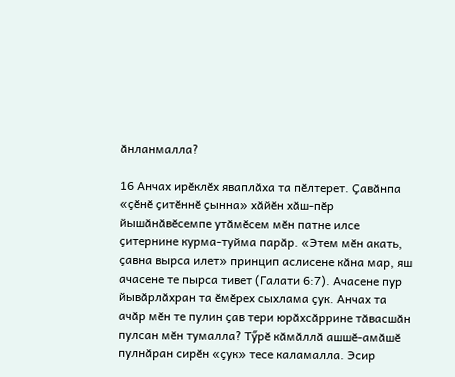ӑнланмалла?

16 Анчах ирӗклӗх яваплӑха та пӗлтерет. Ҫавӑнпа «ҫӗнӗ ҫитӗннӗ ҫынна» хӑйӗн хӑш-пӗр йышӑнӑвӗсемпе утӑмӗсем мӗн патне илсе ҫитернине курма-туйма парӑр. «Этем мӗн акать, ҫавна вырса илет» принцип аслисене кӑна мар, яш ачасене те пырса тивет (Галати 6:7). Ачасене пур йывӑрлӑхран та ӗмӗрех сыхлама ҫук. Анчах та ачӑр мӗн те пулин ҫав тери юрӑхсӑррине тӑвасшӑн пулсан мӗн тумалла? Тӳрӗ кӑмӑллӑ ашшӗ-амӑшӗ пулнӑран сирӗн «ҫук» тесе каламалла. Эсир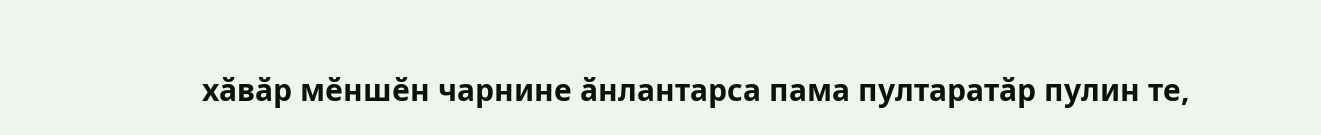хӑвӑр мӗншӗн чарнине ӑнлантарса пама пултаратӑр пулин те,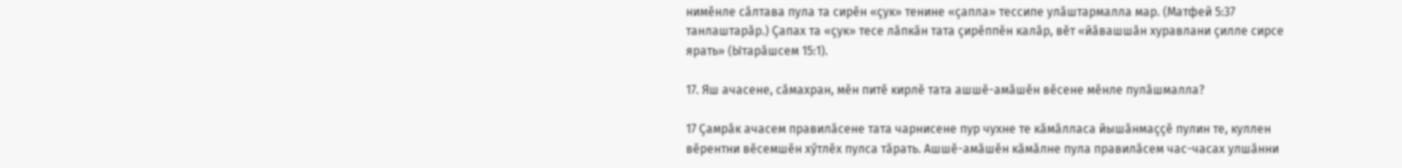нимӗнле сӑлтава пула та сирӗн «ҫук» тенине «ҫапла» тессипе улӑштармалла мар. (Матфей 5:37 танлаштарӑр.) Ҫапах та «ҫук» тесе лӑпкӑн тата ҫирӗппӗн калӑр, вӗт «йӑвашшӑн хуравлани ҫилле сирсе ярать» (Ытарӑшсем 15:1).

17. Яш ачасене, сӑмахран, мӗн питӗ кирлӗ тата ашшӗ-амӑшӗн вӗсене мӗнле пулӑшмалла?

17 Ҫамрӑк ачасем правилӑсене тата чарнисене пур чухне те кӑмӑлласа йышӑнмаҫҫӗ пулин те, куллен вӗрентни вӗсемшӗн хӳтлӗх пулса тӑрать. Ашшӗ-амӑшӗн кӑмӑлне пула правилӑсем час-часах улшӑнни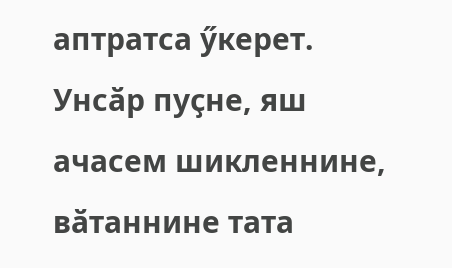аптратса ӳкерет. Унсӑр пуҫне, яш ачасем шикленнине, вӑтаннине тата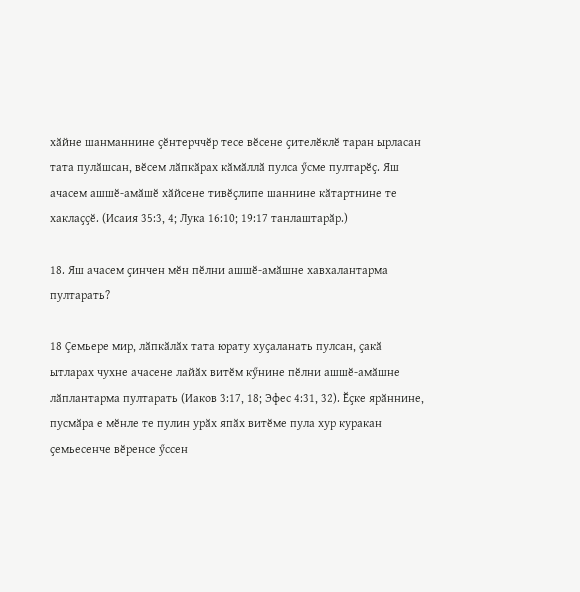хӑйне шанманнине ҫӗнтерччӗр тесе вӗсене ҫителӗклӗ таран ырласан тата пулӑшсан, вӗсем лӑпкӑрах кӑмӑллӑ пулса ӳсме пултарӗҫ. Яш ачасем ашшӗ-амӑшӗ хӑйсене тивӗҫлипе шаннине кӑтартнине те хаклаҫҫӗ. (Исаия 35:3, 4; Лука 16:10; 19:17 танлаштарӑр.)

18. Яш ачасем ҫинчен мӗн пӗлни ашшӗ-амӑшне хавхалантарма пултарать?

18 Ҫемьере мир, лӑпкӑлӑх тата юрату хуҫаланать пулсан, ҫакӑ ытларах чухне ачасене лайӑх витӗм кӳнине пӗлни ашшӗ-амӑшне лӑплантарма пултарать (Иаков 3:17, 18; Эфес 4:31, 32). Ӗҫке ярӑннине, пусмӑра е мӗнле те пулин урӑх япӑх витӗме пула хур куракан ҫемьесенче вӗренсе ӳссен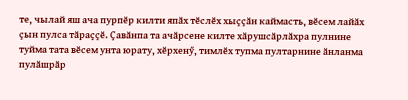те, чылай яш ача пурпӗр килти япӑх тӗслӗх хыҫҫӑн каймасть, вӗсем лайӑх ҫын пулса тӑраҫҫӗ. Ҫавӑнпа та ачӑрсене килте хӑрушсӑрлӑхра пулнине туйма тата вӗсем унта юрату, хӗрхенӳ, тимлӗх тупма пултарнине ӑнланма пулӑшрӑр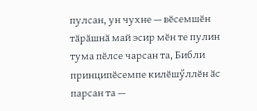пулсан, ун чухне — вӗсемшӗн тӑрӑшнӑ май эсир мӗн те пулин тума пӗлсе чарсан та, Библи принципӗсемпе килӗшӳллӗн ӑс парсан та —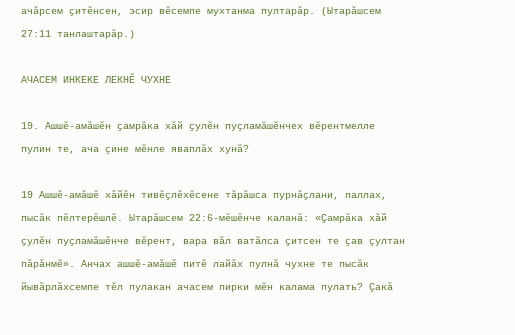ачӑрсем ҫитӗнсен, эсир вӗсемпе мухтанма пултарӑр. (Ытарӑшсем 27:11 танлаштарӑр.)

АЧАСЕМ ИНКЕКЕ ЛЕКНӖ ЧУХНЕ

19. Ашшӗ-амӑшӗн ҫамрӑка хӑй ҫулӗн пуҫламӑшӗнчех вӗрентмелле пулин те, ача ҫине мӗнле яваплӑх хунӑ?

19 Ашшӗ-амӑшӗ хӑйӗн тивӗҫлӗхӗсене тӑрӑшса пурнӑҫлани, паллах, пысӑк пӗлтерӗшлӗ. Ытарӑшсем 22:6-мӗшӗнче каланӑ: «Ҫамрӑка хӑй ҫулӗн пуҫламӑшӗнче вӗрент, вара вӑл ватӑлса ҫитсен те ҫав ҫултан пӑрӑнмӗ». Анчах ашшӗ-амӑшӗ питӗ лайӑх пулнӑ чухне те пысӑк йывӑрлӑхсемпе тӗл пулакан ачасем пирки мӗн калама пулать? Ҫакӑ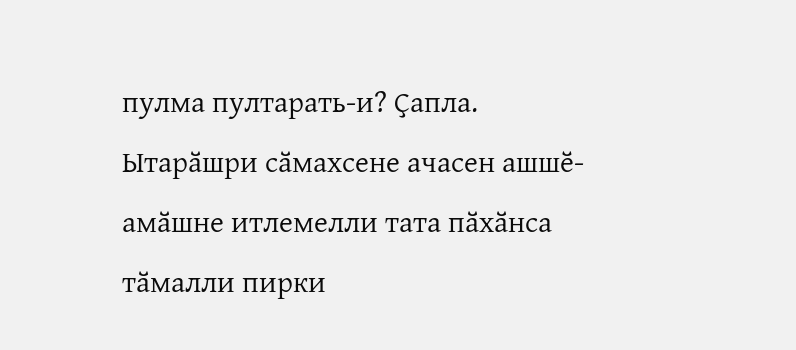пулма пултарать-и? Ҫапла. Ытарӑшри сӑмахсене ачасен ашшӗ-амӑшне итлемелли тата пӑхӑнса тӑмалли пирки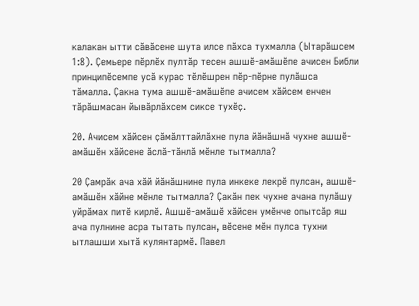калакан ытти сӑвӑсене шута илсе пӑхса тухмалла (Ытарӑшсем 1:8). Ҫемьере пӗрлӗх пултӑр тесен ашшӗ-амӑшӗпе ачисен Библи принципӗсемпе усӑ курас тӗлӗшрен пӗр-пӗрне пулӑшса тӑмалла. Ҫакна тума ашшӗ-амӑшӗпе ачисем хӑйсем енчен тӑрӑшмасан йывӑрлӑхсем сиксе тухӗҫ.

20. Ачисем хӑйсен ҫӑмӑлттайлӑхне пула йӑнӑшнӑ чухне ашшӗ-амӑшӗн хӑйсене ӑслӑ-тӑнлӑ мӗнле тытмалла?

20 Ҫамрӑк ача хӑй йӑнӑшнине пула инкеке лекрӗ пулсан, ашшӗ-амӑшӗн хӑйне мӗнле тытмалла? Ҫакӑн пек чухне ачана пулӑшу уйрӑмах питӗ кирлӗ. Ашшӗ-амӑшӗ хӑйсен умӗнче опытсӑр яш ача пулнине асра тытать пулсан, вӗсене мӗн пулса тухни ытлашши хытӑ кулянтармӗ. Павел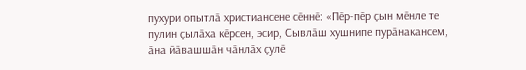пухури опытлӑ христиансене сӗннӗ: «Пӗр-пӗр ҫын мӗнле те пулин ҫылӑха кӗрсен, эсир, Сывлӑш хушнипе пурӑнакансем, ӑна йӑвашшӑн чӑнлӑх ҫулӗ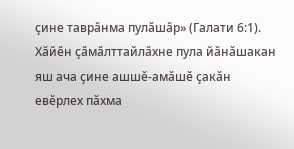ҫине таврӑнма пулӑшӑр» (Галати 6:1). Хӑйӗн ҫӑмӑлттайлӑхне пула йӑнӑшакан яш ача ҫине ашшӗ-амӑшӗ ҫакӑн евӗрлех пӑхма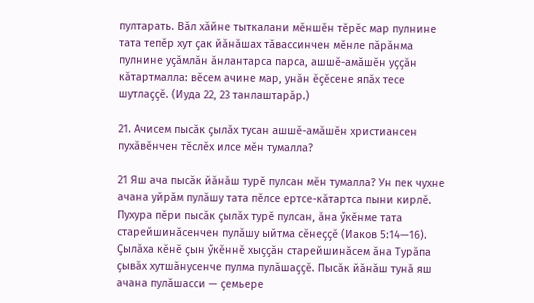пултарать. Вӑл хӑйне тыткалани мӗншӗн тӗрӗс мар пулнине тата тепӗр хут ҫак йӑнӑшах тӑвассинчен мӗнле пӑрӑнма пулнине уҫӑмлӑн ӑнлантарса парса, ашшӗ-амӑшӗн уҫҫӑн кӑтартмалла: вӗсем ачине мар, унӑн ӗҫӗсене япӑх тесе шутлаҫҫӗ. (Иуда 22, 23 танлаштарӑр.)

21. Ачисем пысӑк ҫылӑх тусан ашшӗ-амӑшӗн христиансен пухӑвӗнчен тӗслӗх илсе мӗн тумалла?

21 Яш ача пысӑк йӑнӑш турӗ пулсан мӗн тумалла? Ун пек чухне ачана уйрӑм пулӑшу тата пӗлсе ертсе-кӑтартса пыни кирлӗ. Пухура пӗри пысӑк ҫылӑх турӗ пулсан, ӑна ӳкӗнме тата старейшинӑсенчен пулӑшу ыйтма сӗнеҫҫӗ (Иаков 5:14—16). Ҫылӑха кӗнӗ ҫын ӳкӗннӗ хыҫҫӑн старейшинӑсем ӑна Турӑпа ҫывӑх хутшӑнусенче пулма пулӑшаҫҫӗ. Пысӑк йӑнӑш тунӑ яш ачана пулӑшасси — ҫемьере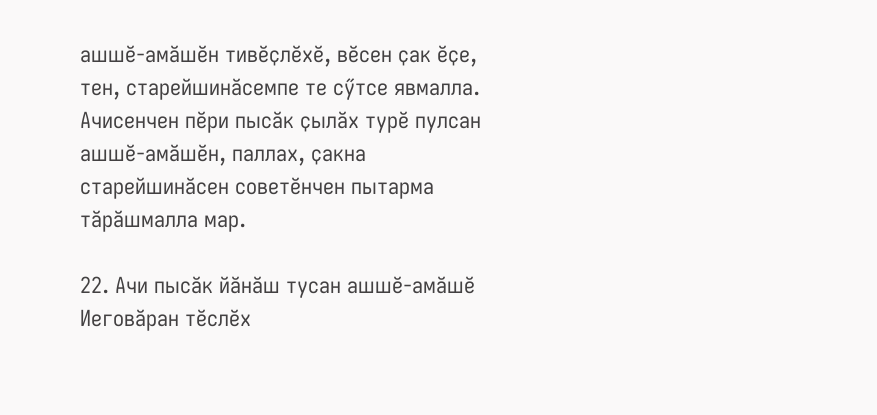ашшӗ-амӑшӗн тивӗҫлӗхӗ, вӗсен ҫак ӗҫе, тен, старейшинӑсемпе те сӳтсе явмалла. Ачисенчен пӗри пысӑк ҫылӑх турӗ пулсан ашшӗ-амӑшӗн, паллах, ҫакна старейшинӑсен советӗнчен пытарма тӑрӑшмалла мар.

22. Ачи пысӑк йӑнӑш тусан ашшӗ-амӑшӗ Иеговӑран тӗслӗх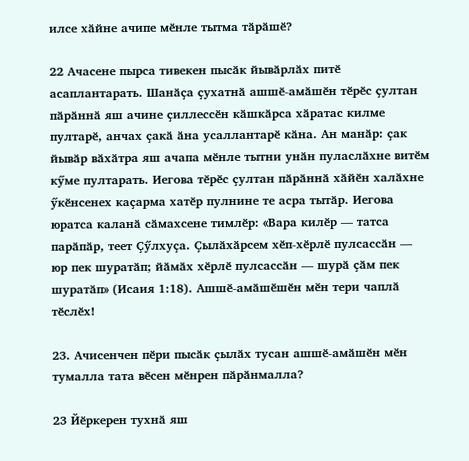илсе хӑйне ачипе мӗнле тытма тӑрӑшӗ?

22 Ачасене пырса тивекен пысӑк йывӑрлӑх питӗ асаплантарать. Шанӑҫа ҫухатнӑ ашшӗ-амӑшӗн тӗрӗс ҫултан пӑрӑннӑ яш ачине ҫиллессӗн кӑшкӑрса хӑратас килме пултарӗ, анчах ҫакӑ ӑна усаллантарӗ кӑна. Ан манӑр: ҫак йывӑр вӑхӑтра яш ачапа мӗнле тытни унӑн пуласлӑхне витӗм кӳме пултарать. Иегова тӗрӗс ҫултан пӑрӑннӑ хӑйӗн халӑхне ӳкӗнсенех каҫарма хатӗр пулнине те асра тытӑр. Иегова юратса каланӑ сӑмахсене тимлӗр: «Вара килӗр — татса парӑпӑр, теет Ҫӳлхуҫа. Ҫылӑхӑрсем хӗп-хӗрлӗ пулсассӑн — юр пек шуратӑп; йӑмӑх хӗрлӗ пулсассӑн — шурӑ ҫӑм пек шуратӑп» (Исаия 1:18). Ашшӗ-амӑшӗшӗн мӗн тери чаплӑ тӗслӗх!

23. Ачисенчен пӗри пысӑк ҫылӑх тусан ашшӗ-амӑшӗн мӗн тумалла тата вӗсен мӗнрен пӑрӑнмалла?

23 Йӗркерен тухнӑ яш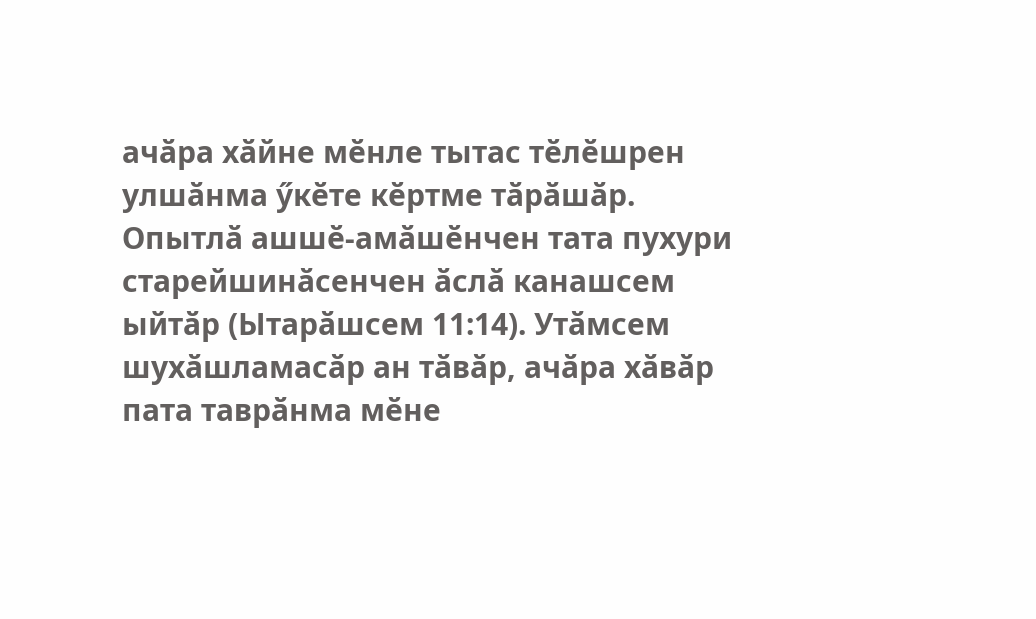ачӑра хӑйне мӗнле тытас тӗлӗшрен улшӑнма ӳкӗте кӗртме тӑрӑшӑр. Опытлӑ ашшӗ-амӑшӗнчен тата пухури старейшинӑсенчен ӑслӑ канашсем ыйтӑр (Ытарӑшсем 11:14). Утӑмсем шухӑшламасӑр ан тӑвӑр, ачӑра хӑвӑр пата таврӑнма мӗне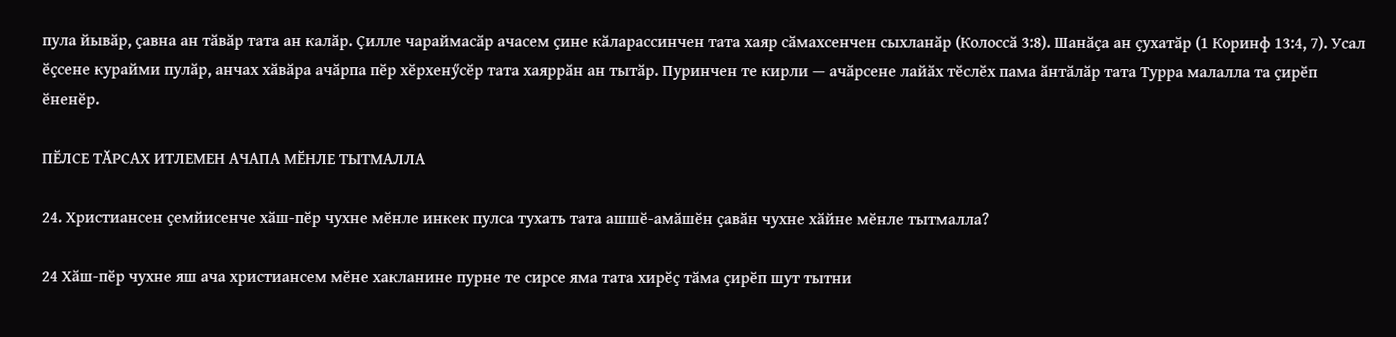пула йывӑр, ҫавна ан тӑвӑр тата ан калӑр. Ҫилле чараймасӑр ачасем ҫине кӑларассинчен тата хаяр сӑмахсенчен сыхланӑр (Колоссӑ 3:8). Шанӑҫа ан ҫухатӑр (1 Коринф 13:4, 7). Усал ӗҫсене курайми пулӑр, анчах хӑвӑра ачӑрпа пӗр хӗрхенӳсӗр тата хаяррӑн ан тытӑр. Пуринчен те кирли — ачӑрсене лайӑх тӗслӗх пама ӑнтӑлӑр тата Турра малалла та ҫирӗп ӗненӗр.

ПӖЛСЕ ТӐРСАХ ИТЛЕМЕН АЧАПА МӖНЛЕ ТЫТМАЛЛА

24. Христиансен ҫемйисенче хӑш-пӗр чухне мӗнле инкек пулса тухать тата ашшӗ-амӑшӗн ҫавӑн чухне хӑйне мӗнле тытмалла?

24 Хӑш-пӗр чухне яш ача христиансем мӗне хакланине пурне те сирсе яма тата хирӗҫ тӑма ҫирӗп шут тытни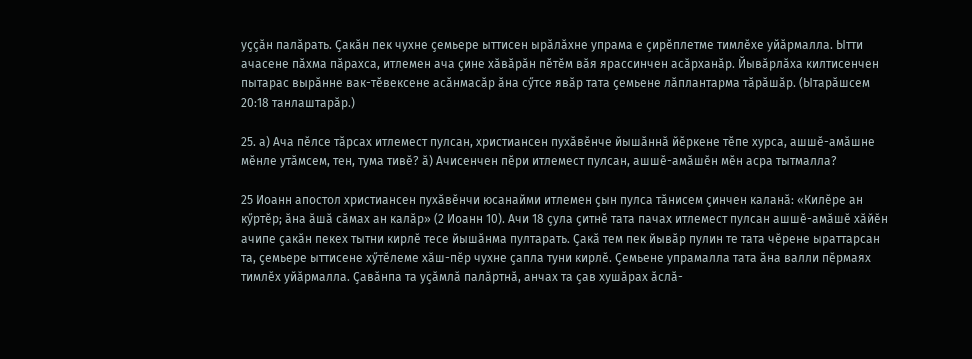уҫҫӑн палӑрать. Ҫакӑн пек чухне ҫемьере ыттисен ырӑлӑхне упрама е ҫирӗплетме тимлӗхе уйӑрмалла. Ытти ачасене пӑхма пӑрахса, итлемен ача ҫине хӑвӑрӑн пӗтӗм вӑя ярассинчен асӑрханӑр. Йывӑрлӑха килтисенчен пытарас вырӑнне вак-тӗвексене асӑнмасӑр ӑна сӳтсе явӑр тата ҫемьене лӑплантарма тӑрӑшӑр. (Ытарӑшсем 20:18 танлаштарӑр.)

25. а) Ача пӗлсе тӑрсах итлемест пулсан, христиансен пухӑвӗнче йышӑннӑ йӗркене тӗпе хурса, ашшӗ-амӑшне мӗнле утӑмсем, тен, тума тивӗ? ӑ) Ачисенчен пӗри итлемест пулсан, ашшӗ-амӑшӗн мӗн асра тытмалла?

25 Иоанн апостол христиансен пухӑвӗнчи юсанайми итлемен ҫын пулса тӑнисем ҫинчен каланӑ: «Килӗре ан кӳртӗр; ӑна ӑшӑ сӑмах ан калӑр» (2 Иоанн 10). Ачи 18 ҫула ҫитнӗ тата пачах итлемест пулсан ашшӗ-амӑшӗ хӑйӗн ачипе ҫакӑн пекех тытни кирлӗ тесе йышӑнма пултарать. Ҫакӑ тем пек йывӑр пулин те тата чӗрене ыраттарсан та, ҫемьере ыттисене хӳтӗлеме хӑш-пӗр чухне ҫапла туни кирлӗ. Ҫемьене упрамалла тата ӑна валли пӗрмаях тимлӗх уйӑрмалла. Ҫавӑнпа та уҫӑмлӑ палӑртнӑ, анчах та ҫав хушӑрах ӑслӑ-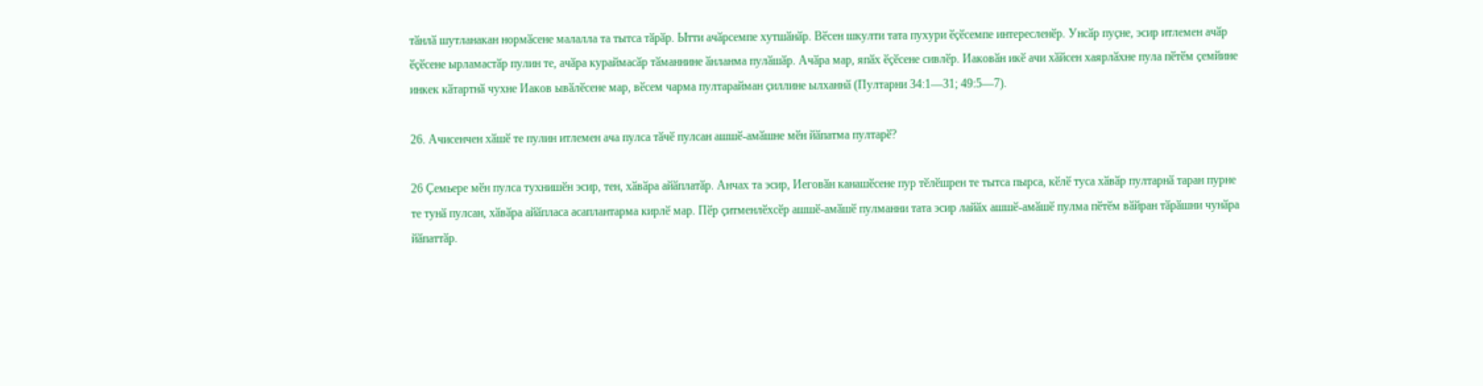тӑнлӑ шутланакан нормӑсене малалла та тытса тӑрӑр. Ытти ачӑрсемпе хутшӑнӑр. Вӗсен шкулти тата пухури ӗҫӗсемпе интересленӗр. Унсӑр пуҫне, эсир итлемен ачӑр ӗҫӗсене ырламастӑр пулин те, ачӑра кураймасӑр тӑманнине ӑнланма пулӑшӑр. Ачӑра мар, япӑх ӗҫӗсене сивлӗр. Иаковӑн икӗ ачи хӑйсен хаярлӑхне пула пӗтӗм ҫемйине инкек кӑтартнӑ чухне Иаков ывӑлӗсене мар, вӗсем чарма пултарайман ҫиллине ылханнӑ (Пултарни 34:1—31; 49:5—7).

26. Ачисенчен хӑшӗ те пулин итлемен ача пулса тӑчӗ пулсан ашшӗ-амӑшне мӗн йӑпатма пултарӗ?

26 Ҫемьере мӗн пулса тухнишӗн эсир, тен, хӑвӑра айӑплатӑр. Анчах та эсир, Иеговӑн канашӗсене пур тӗлӗшрен те тытса пырса, кӗлӗ туса хӑвӑр пултарнӑ таран пурне те тунӑ пулсан, хӑвӑра айӑпласа асаплантарма кирлӗ мар. Пӗр ҫитменлӗхсӗр ашшӗ-амӑшӗ пулманни тата эсир лайӑх ашшӗ-амӑшӗ пулма пӗтӗм вӑйран тӑрӑшни чунӑра йӑпаттӑр.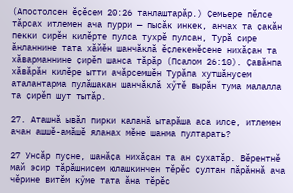(Апостолсен ӗҫӗсем 20:26 танлаштарӑр.) Ҫемьере пӗлсе тӑрсах итлемен ача пурри — пысӑк инкек, анчах та ҫакӑн пекки сирӗн килӗрте пулса тухрӗ пулсан, Турӑ сире ӑнланнине тата хӑйӗн шанчӑклӑ ӗҫлекенӗсене нихӑҫан та хӑварманнине ҫирӗп шанса тӑрӑр (Псалом 26:10). Ҫавӑнпа хӑвӑрӑн килӗре ытти ачӑрсемшӗн Турӑпа хутшӑнусем аталантарма пулӑшакан шанчӑклӑ хӳтӗ вырӑн тума малалла та ҫирӗп шут тытӑр.

27. Аташнӑ ывӑл пирки каланӑ ытарӑша аса илсе, итлемен ачан ашшӗ-амӑшӗ яланах мӗне шанма пултарать?

27 Унсӑр пуҫне, шанӑҫа нихӑҫан та ан ҫухатӑр. Вӗрентнӗ май эсир тӑрӑшнисем юлашкинчен тӗрӗс ҫултан пӑрӑннӑ ача чӗрине витӗм кӳме тата ӑна тӗрӗс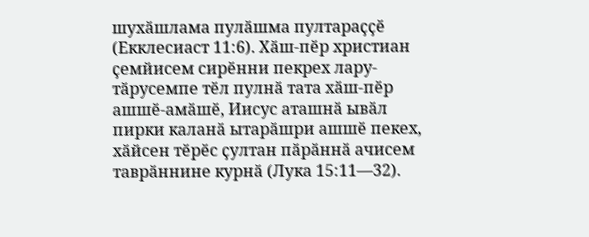шухӑшлама пулӑшма пултараҫҫӗ (Екклесиаст 11:6). Хӑш-пӗр христиан ҫемйисем сирӗнни пекрех лару-тӑрусемпе тӗл пулнӑ тата хӑш-пӗр ашшӗ-амӑшӗ, Иисус аташнӑ ывӑл пирки каланӑ ытарӑшри ашшӗ пекех, хӑйсен тӗрӗс ҫултан пӑрӑннӑ ачисем таврӑннине курнӑ (Лука 15:11—32).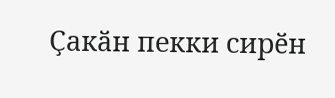Ҫакӑн пекки сирӗн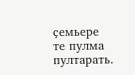ҫемьере те пулма пултарать.